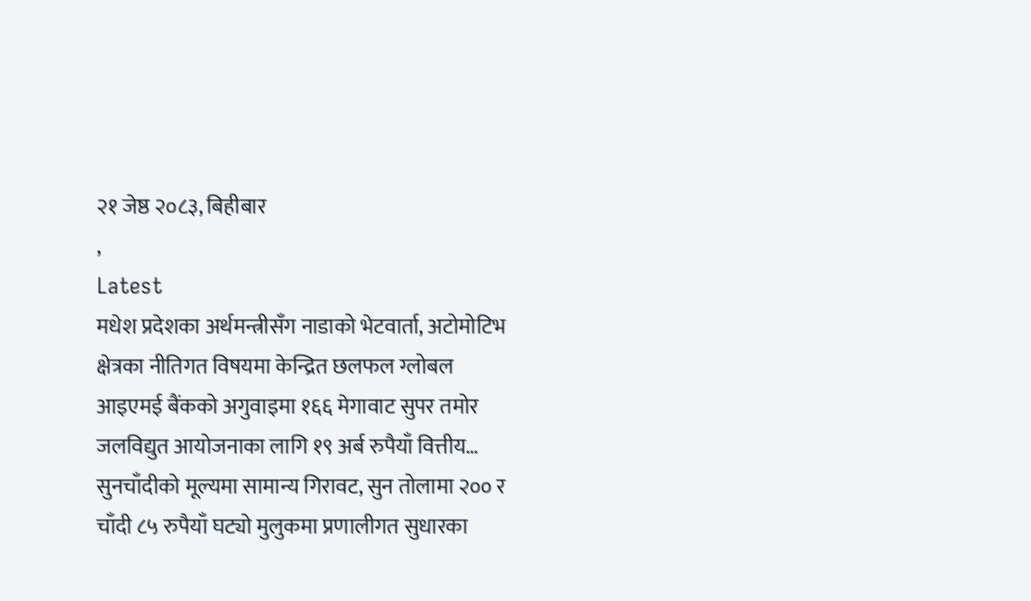२१ जेष्ठ २०८३, बिहीबार
,
Latest
मधेश प्रदेशका अर्थमन्त्रीसँग नाडाको भेटवार्ता, अटोमोटिभ क्षेत्रका नीतिगत विषयमा केन्द्रित छलफल ग्लोबल आइएमई बैंकको अगुवाइमा १६६ मेगावाट सुपर तमोर जलविद्युत आयोजनाका लागि १९ अर्ब रुपैयाँ वित्तीय… सुनचाँदीको मूल्यमा सामान्य गिरावट, सुन तोलामा २०० र चाँदी ८५ रुपैयाँ घट्यो मुलुकमा प्रणालीगत सुधारका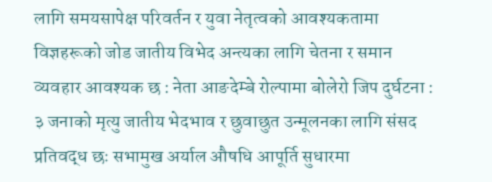लागि समयसापेक्ष परिवर्तन र युवा नेतृत्वको आवश्यकतामा विज्ञहरूको जोड जातीय विभेद अन्त्यका लागि चेतना र समान व्यवहार आवश्यक छ : नेता आङदेम्बे रोल्पामा बोलेरो जिप दुर्घटना : ३ जनाको मृत्यु जातीय भेदभाव र छुवाछुत उन्मूलनका लागि संसद प्रतिवद्ध छः सभामुख अर्याल औषधि आपूर्ति सुधारमा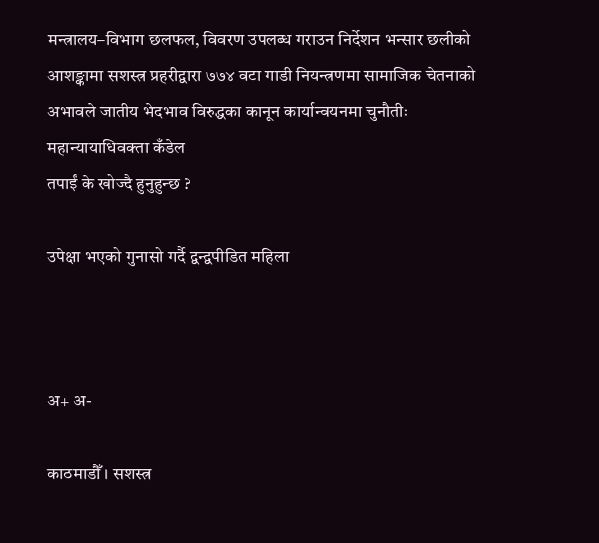मन्त्रालय–विभाग छलफल, विवरण उपलब्ध गराउन निर्देशन भन्सार छलीको आशङ्कामा सशस्त्र प्रहरीद्वारा ७७४ वटा गाडी नियन्त्रणमा सामाजिक चेतनाको अभावले जातीय भेदभाव विरुद्धका कानून कार्यान्वयनमा चुनौतीः महान्यायाधिवक्ता कँडेल
तपाईं के खोज्दै हुनुहुन्छ ?

उपेक्षा भएको गुनासो गर्दै द्वन्द्वपीडित महिला



अ+ अ-

काठमाडौँ । सशस्त्र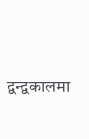द्वन्द्वकालमा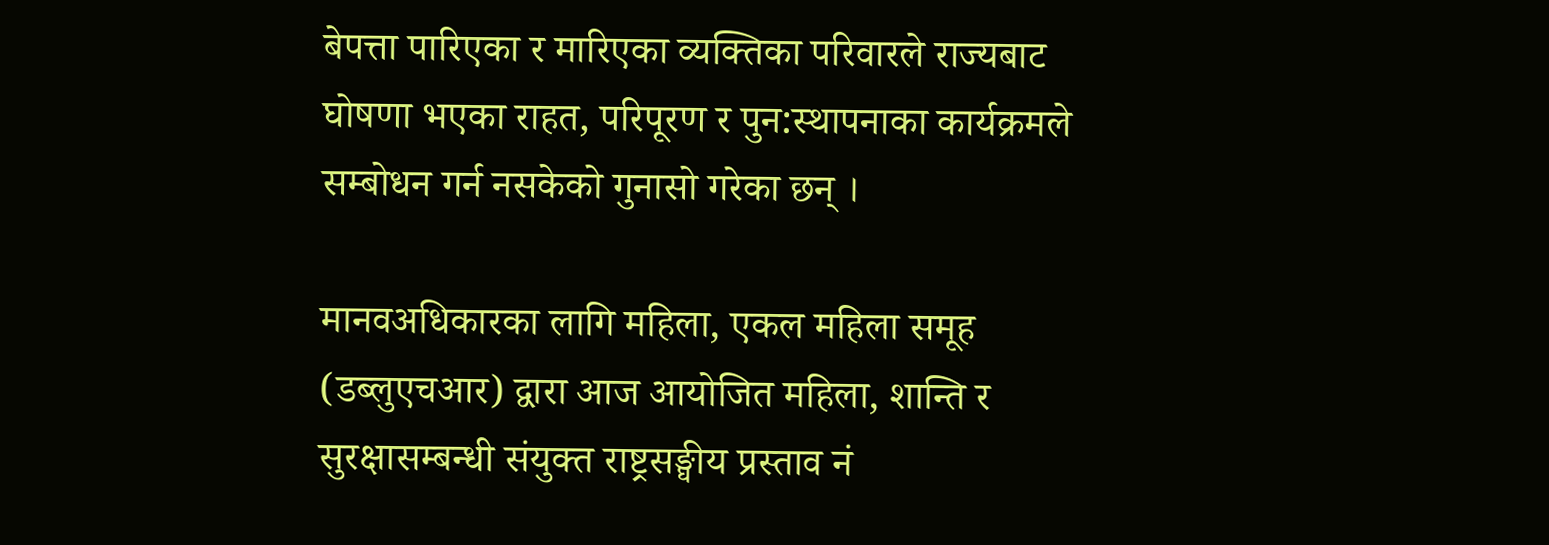बेपत्ता पारिएका र मारिएका व्यक्तिका परिवारले राज्यबाट घोषणा भएका राहत, परिपूरण र पुन:स्थापनाका कार्यक्रमले सम्बोधन गर्न नसकेको गुनासो गरेका छन् ।

मानवअधिकारका लागि महिला, एकल महिला समूह (डब्लुएचआर) द्वारा आज आयोजित महिला, शान्ति र सुरक्षासम्बन्धी संयुक्त राष्ट्रसङ्घीय प्रस्ताव नं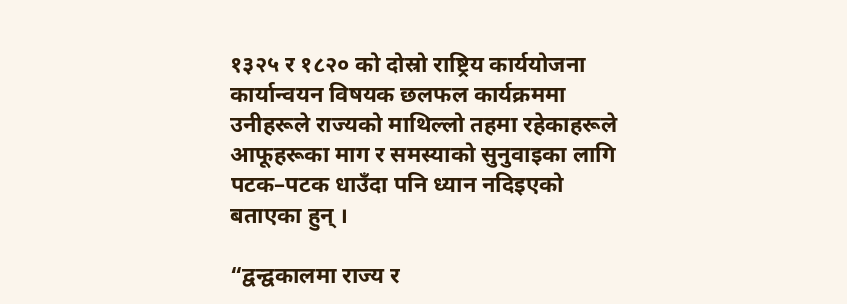१३२५ र १८२० को दोस्रो राष्ट्रिय कार्ययोजना कार्यान्वयन विषयक छलफल कार्यक्रममा उनीहरूले राज्यको माथिल्लो तहमा रहेकाहरूले आफूहरूका माग र समस्याको सुनुवाइका लागि पटक–पटक धाउँदा पनि ध्यान नदिइएको बताएका हुन् ।

“द्वन्द्वकालमा राज्य र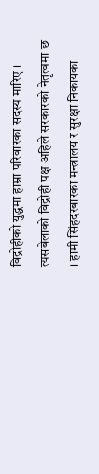विद्रोहीको युद्धमा हाम्रा परिवारका सदस्य मारिए । त्यसबेलाको विद्रोही पक्ष अहिले सरकारको नेतृत्वमा छ । हामी सिंहदरबारका मन्त्रालय र सुरक्षा निकायका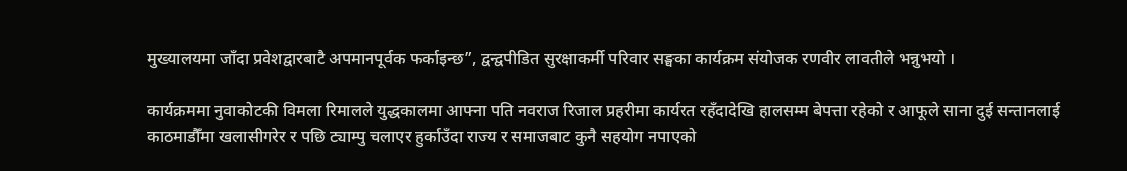मुख्यालयमा जाँदा प्रवेशद्वारबाटै अपमानपूर्वक फर्काइन्छ”, द्वन्द्वपीडित सुरक्षाकर्मी परिवार सङ्घका कार्यक्रम संयोजक रणवीर लावतीले भन्नुभयो ।

कार्यक्रममा नुवाकोटकी विमला रिमालले युद्धकालमा आफ्ना पति नवराज रिजाल प्रहरीमा कार्यरत रहँदादेखि हालसम्म बेपत्ता रहेको र आफूले साना दुई सन्तानलाई काठमाडौँमा खलासीगरेर र पछि ट्याम्पु चलाएर हुर्काउँदा राज्य र समाजबाट कुनै सहयोग नपाएको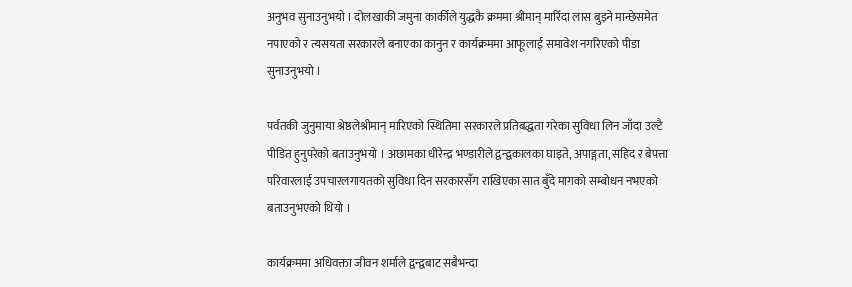अनुभव सुनाउनुभयो । दोलखाकी जमुना कार्कीले युद्धकै क्रममा श्रीमान् मारिँदा लास बुझ्ने मान्छेसमेत नपाएको र त्यसयता सरकारले बनाएका कानुन र कार्यक्रममा आफूलाई समावेश नगरिएको पीडा सुनाउनुभयो ।

पर्वतकी जुनुमाया श्रेष्ठलेश्रीमान् मारिएको स्थितिमा सरकारले प्रतिबद्धता गरेका सुविधा लिन जाँदा उल्टै पीडित हुनुपरेको बताउनुभयो । अछामका धीरेन्द्र भण्डारीले द्वन्द्वकालका घाइते, अपाङ्गता, सहिद र बेपत्ता परिवारलाई उपचारलगायतको सुविधा दिन सरकारसँग राखिएका सात बुँदे मागको सम्बोधन नभएको बताउनुभएको थियो ।

कार्यक्रममा अधिवक्ता जीवन शर्माले द्वन्द्वबाट सबैभन्दा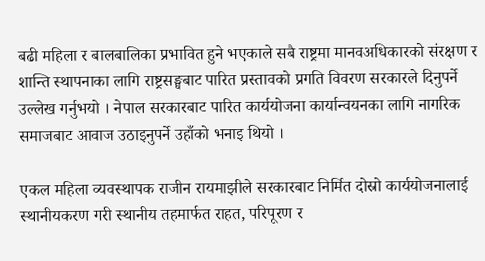बढी महिला र बालबालिका प्रभावित हुने भएकाले सबै राष्ट्रमा मानवअधिकारको संरक्षण र शान्ति स्थापनाका लागि राष्ट्रसङ्घबाट पारित प्रस्तावको प्रगति विवरण सरकारले दिनुपर्ने उल्लेख गर्नुभयो । नेपाल सरकारबाट पारित कार्ययोजना कार्यान्वयनका लागि नागरिक समाजबाट आवाज उठाइनुपर्ने उहाँको भनाइ थियो ।

एकल महिला व्यवस्थापक राजीन रायमाझीले सरकारबाट निर्मित दोस्रो कार्ययोजनालाई स्थानीयकरण गरी स्थानीय तहमार्फत राहत, परिपूरण र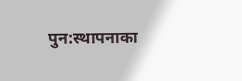पुन:स्थापनाका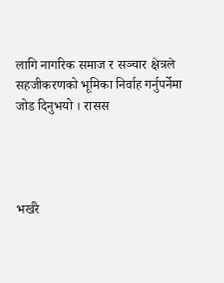लागि नागरिक समाज र सञ्चार क्षेत्रले सहजीकरणको भूमिका निर्वाह गर्नुपर्नेमा जोड दिनुभयो । रासस




भर्खरै